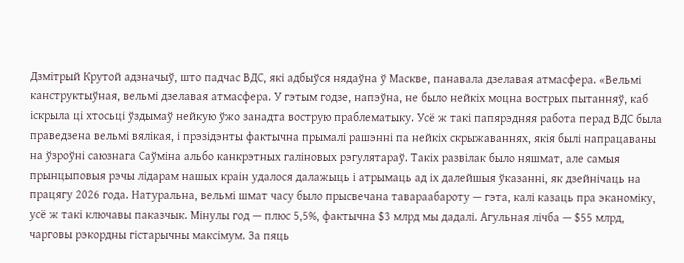Дзмітрый Крутой адзначыў, што падчас ВДС, які адбыўся нядаўна ў Маскве, панавала дзелавая атмасфера. «Вельмі канструктыўная, вельмі дзелавая атмасфера. У гэтым годзе, напэўна, не было нейкіх моцна вострых пытанняў, каб іскрыла ці хтосьці ўздымаў нейкую ўжо занадта вострую праблематыку. Усё ж такі папярэдняя работа перад ВДС была праведзена вельмі вялікая, і прэзідэнты фактычна прымалі рашэнні па нейкіх скрыжаваннях, якія былі напрацаваны на ўзроўні саюзнага Саўміна альбо канкрэтных галіновых рэгулятараў. Такіх развілак было няшмат, але самыя прынцыповыя рэчы лідарам нашых краін удалося далажыць і атрымаць ад іх далейшыя ўказанні, як дзейнічаць на працягу 2026 года. Натуральна, вельмі шмат часу было прысвечана тавараабароту — гэта, калі казаць пра эканоміку, усё ж такі ключавы паказчык. Мінулы год — плюс 5,5%, фактычна $3 млрд мы дадалі. Агульная лічба — $55 млрд, чарговы рэкордны гістарычны максімум. За пяць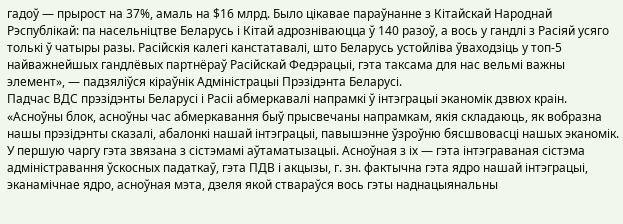гадоў — прырост на 37%, амаль на $16 млрд. Было цікавае параўнанне з Кітайскай Народнай Рэспублікай: па насельніцтве Беларусь і Кітай адрозніваюцца ў 140 разоў, а вось у гандлі з Расіяй усяго толькі ў чатыры разы. Расійскія калегі канстатавалі, што Беларусь устойліва ўваходзіць у топ-5 найважнейшых гандлёвых партнёраў Расійскай Федэрацыі, гэта таксама для нас вельмі важны элемент», — падзяліўся кіраўнік Адміністрацыі Прэзідэнта Беларусі.
Падчас ВДС прэзідэнты Беларусі і Расіі абмеркавалі напрамкі ў інтэграцыі эканомік дзвюх краін. «Асноўны блок, асноўны час абмеркавання быў прысвечаны напрамкам, якія складаюць, як вобразна нашы прэзідэнты сказалі, абалонкі нашай інтэграцыі, павышэнне ўзроўню бясшвовасці нашых эканомік. У першую чаргу гэта звязана з сістэмамі аўтаматызацыі. Асноўная з іх — гэта інтэграваная сістэма адміністравання ўскосных падаткаў, гэта ПДВ і акцызы, г. зн. фактычна гэта ядро нашай інтэграцыі, эканамічнае ядро, асноўная мэта, дзеля якой ствараўся вось гэты наднацыянальны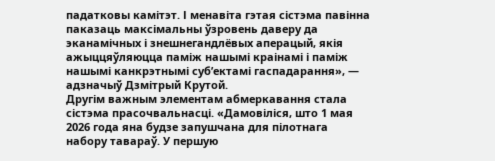падатковы камітэт. І менавіта гэтая сістэма павінна паказаць максімальны ўзровень даверу да эканамічных і знешнегандлёвых аперацый, якія ажыццяўляюцца паміж нашымі краінамі і паміж нашымі канкрэтнымі суб’ектамі гаспадарання», — адзначыў Дзмітрый Крутой.
Другім важным элементам абмеркавання стала сістэма прасочвальнасці. «Дамовіліся, што 1 мая 2026 года яна будзе запушчана для пілотнага набору тавараў. У першую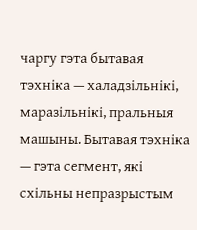чаргу гэта бытавая тэхніка — халадзільнікі, маразільнікі, пральныя машыны. Бытавая тэхніка — гэта сегмент, які схільны непразрыстым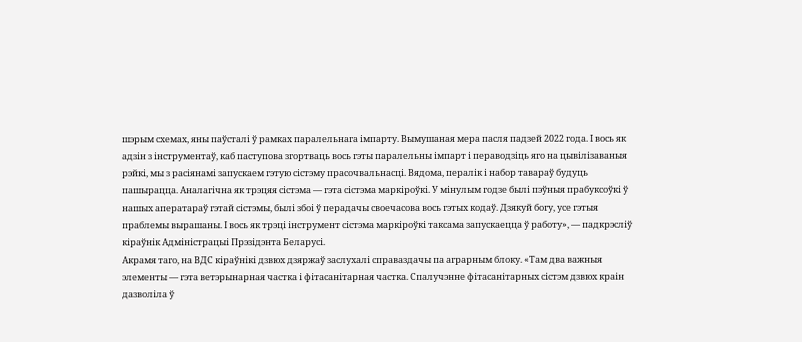шэрым схемах, яны паўсталі ў рамках паралельнага імпарту. Вымушаная мера пасля падзей 2022 года. І вось як адзін з інструментаў, каб паступова згортваць вось гэты паралельны імпарт і пераводзіць яго на цывілізаваныя рэйкі, мы з расіянамі запускаем гэтую сістэму прасочвальнасці. Вядома, пералік і набор тавараў будуць пашырацца. Аналагічна як трэцяя сістэма — гэта сістэма маркіроўкі. У мінулым годзе былі пэўныя прабуксоўкі ў нашых аператараў гэтай сістэмы, былі збоі ў перадачы своечасова вось гэтых кодаў. Дзякуй богу, усе гэтыя праблемы вырашаны. І вось як трэці інструмент сістэма маркіроўкі таксама запускаецца ў работу», — падкрэсліў кіраўнік Адміністрацыі Прэзідэнта Беларусі.
Акрамя таго, на ВДС кіраўнікі дзвюх дзяржаў заслухалі справаздачы па аграрным блоку. «Там два важныя элементы — гэта ветэрынарная частка і фітасанітарная частка. Спалучэнне фітасанітарных сістэм дзвюх краін дазволіла ў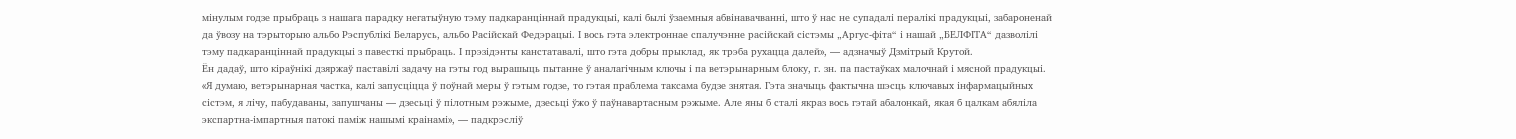мінулым годзе прыбраць з нашага парадку негатыўную тэму падкаранціннай прадукцыі, калі былі ўзаемныя абвінавачванні, што ў нас не супадалі пералікі прадукцыі, забароненай да ўвозу на тэрыторыю альбо Рэспублікі Беларусь, альбо Расійскай Федэрацыі. І вось гэта электроннае спалучэнне расійскай сістэмы „Аргус-фіта“ і нашай „БЕЛФІТА“ дазволілі тэму падкаранціннай прадукцыі з павесткі прыбраць. І прэзідэнты канстатавалі, што гэта добры прыклад, як трэба рухацца далей», — адзначыў Дзмітрый Крутой.
Ён дадаў, што кіраўнікі дзяржаў паставілі задачу на гэты год вырашыць пытанне ў аналагічным ключы і па ветэрынарным блоку, г. зн. па пастаўках малочнай і мясной прадукцыі. «Я думаю, ветэрынарная частка, калі запусціцца ў поўнай меры ў гэтым годзе, то гэтая праблема таксама будзе знятая. Гэта значыць фактычна шэсць ключавых інфармацыйных сістэм, я лічу, пабудаваны, запушчаны — дзесьці ў пілотным рэжыме, дзесьці ўжо ў паўнавартасным рэжыме. Але яны б сталі якраз вось гэтай абалонкай, якая б цалкам абяліла экспартна-імпартныя патокі паміж нашымі краінамі», — падкрэсліў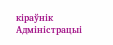кіраўнік Адміністрацыі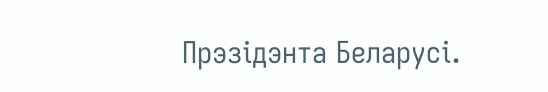Прэзідэнта Беларусі.